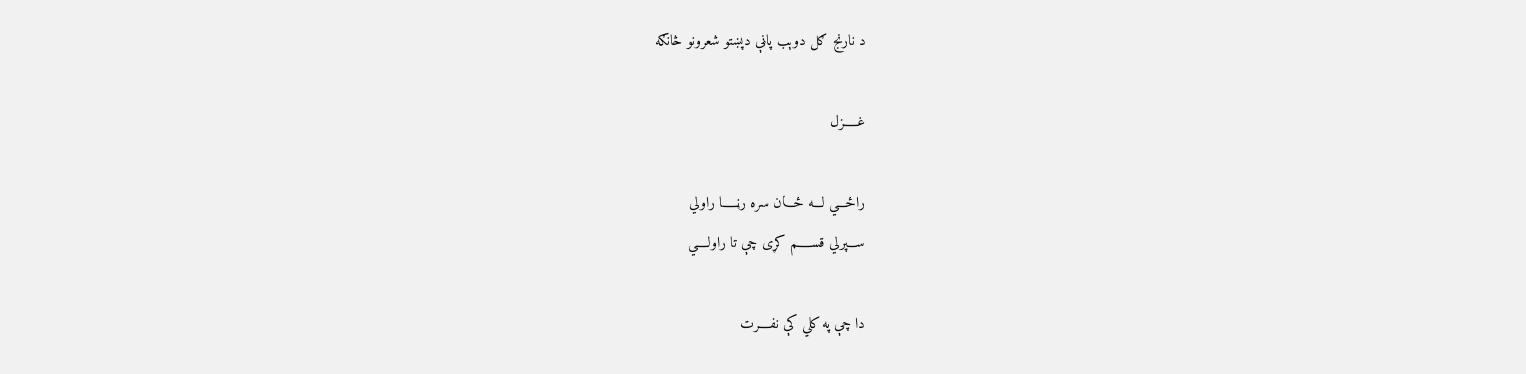د نارنج ګل دوېب پاڼې دپښتو شعرونو څانګه

غـــــزل

راځـــي لـــه ځـــان سره رڼـــــا راولي
ســـپرلي قســـــم کړى چې تا راولــــي

دا چې په کلي کې نفــــرت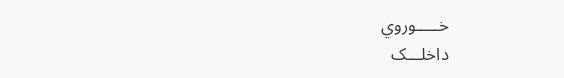خـــــوروي
داخلـــک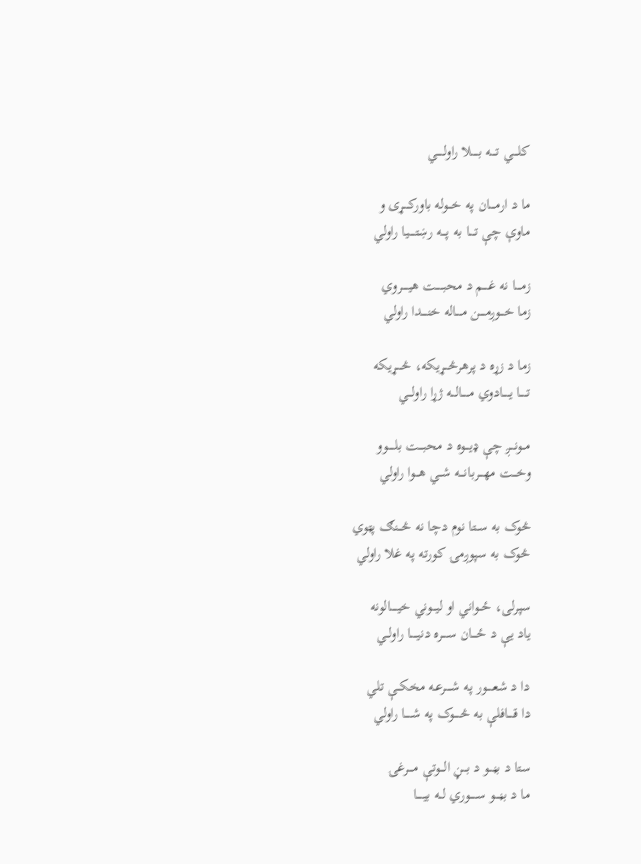کلــــي تــــه بـــــلا راولـــــي

ما د ارمــــان په خـــوله باورکــــړى و
ماوې چې تــــا به پـــه رښتـــــيا راولي

زمــــا نه غــــم د محبـــــت هیـــــروي
زما خـــوږمــــن مــــاله خنــــدا راولي

زما د زړه د پرهرڅـــړيکه، څــــړيکه
تـــــا يـــــادوي مـــــالـــه ژړا راولـــي

مــونـــږ چې ډيـــوه د محبـــت بلـــــوو
وخـــت مهـــربانـــه شــي هـــوا راولي

څوک به ســتا نوم دچا نه څـــنګ پټوي
څوک به سپوږمۍ کورته په غلا راولي

سپرلى، ځــواني او لیـــوني خيـــــالونه
ياد يې د ځــــان ســــره دنيـــــا راولــي

دا د شعــــور په شــــرعـه مخکــې تلي
دا قــــافلې به څـــــوک په شـــــا راولي

ستا د بڼـــو د بـــڼ الـــوتې مــــرغۍ
ما د بڼــــو ســـــوري لــه بيـــــا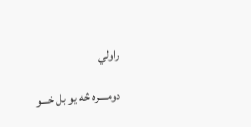راولي

دومــــره څه يو بل خـــو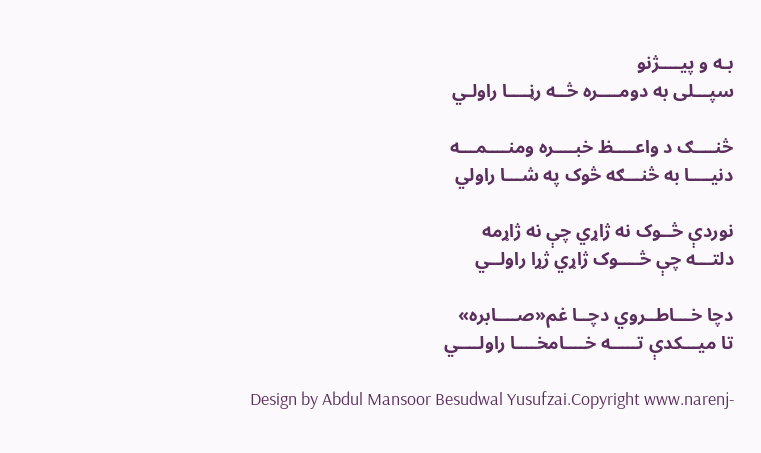بـه و پیــــژنو
سپـــلى به دومــــره څــه رڼــــا راولـي

څنــــګ د واعــــظ خبــــره ومنــــمـــه
دنيــــا به څنـــګه څوک په شـــا راولي

نوردې څــوک نه ژاړي چې نه ژاړمه
دلتـــه چې څــــوک ژاړي ژړا راولــي

دچا خـــاطــروي دچــا غم«صــــابره»
تا میـــکدې تـــــه خــــامخــــا راولــــي

Design by Abdul Mansoor Besudwal Yusufzai.Copyright www.narenj-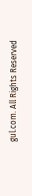gul.com. All Rights Reserved